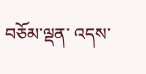བཅོམ་ལྡན་ འདས་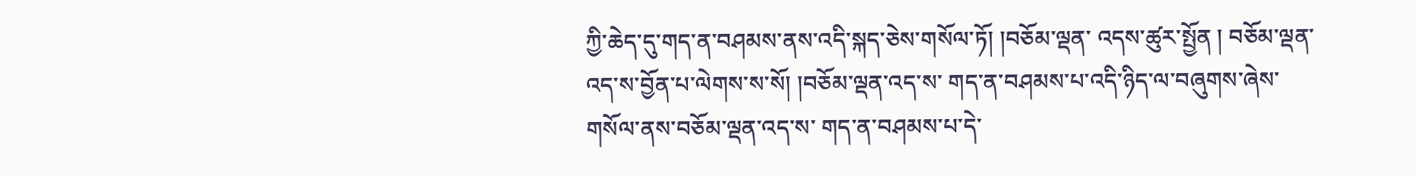ཀྱི་ཆེད་དུ་གད་ན་བཤམས་ནས་འདི་སྐད་ཅེས་གསོལ་ཏོ། །བཅོམ་ལྡན་ འདས་ཚུར་སྤྱོན ། བཅོམ་ལྡན་འད་ས་བྱོན་པ་ལེགས་ས་སོ། །བཅོམ་ལྡན་འད་ས་ གད་ན་བཤམས་པ་འདི་ཉིད་ལ་བཞུགས་ཞེས་གསོལ་ནས་བཅོམ་ལྡན་འད་ས་ གད་ན་བཤམས་པ་དེ་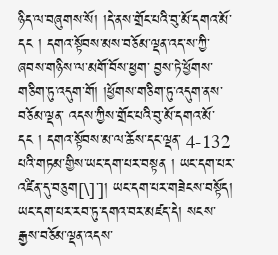ཉིད་ལ་བཞུགས་སོ། །དེ་ནས་གྲོང་པའི་བུ་མོ་དགའ་མོ་ དང ། དགའ་སྟོབས་མས་བཅོམ་ལྡན་འད་ས་ཀྱི་ཞབས་གཉིས་ལ་མགོ་བོས་ཕྱག་ བྱས་ཏེ་ཕྱོགས་གཅིག་ཏུ་འདུག་གོ། །ཕྱོགས་གཅིག་ཏུ་འདུག་ནས་བཅོམ་ལྡན་ འདས་ཀྱིས་གྲོང་པའི་བུ་མོ་དགའ་མོ་དང ། དགའ་སྟོབས་མ་ལ་ཆོས་དང་ལྡན་ 4-132 པའི་གཏམ་གྱིས་ཡང་དག་པར་བསྟན ། ཡང་དག་པར་འཛིན་དུ་བཅུག[\]་]། ཡང་དག་པར་གཟེངས་བསྟོད། ཡང་དག་པར་རབ་ཏུ་དགའ་བར་མཛད་དེ། སངས་རྒྱས་བཅོམ་ལྡན་འདས་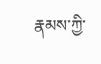རྣམས་ཀྱི་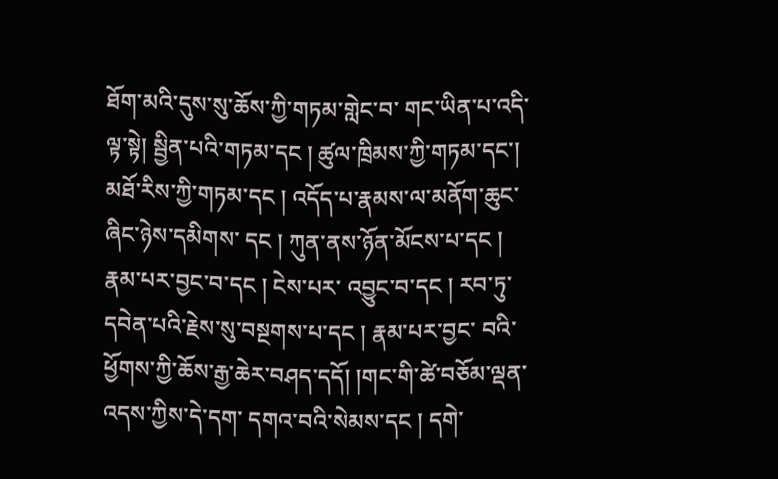ཐོག་མའི་དུས་སུ་ཆོས་ཀྱི་གཏམ་གླེང་བ་ གང་ཡིན་པ་འདི་ལྟ་སྟེ། སྦྱིན་པའི་གཏམ་དང ། ཚུལ་ཁྲིམས་ཀྱི་གཏམ་དང་། མཐོ་རིས་ཀྱི་གཏམ་དང ། འདོད་པ་རྣམས་ལ་མནོག་ཆུང་ཞིང་ཉེས་དམིགས་ དང ། ཀུན་ནས་ཉོན་མོངས་པ་དང ། རྣམ་པར་བྱང་བ་དང ། ངེས་པར་ འབྱུང་བ་དང ། རབ་ཏུ་དབེན་པའི་རྗེས་སུ་བསྔགས་པ་དང ། རྣམ་པར་བྱང་ བའི་ཕྱོགས་ཀྱི་ཆོས་རྒྱ་ཆེར་བཤད་དདོ། །གང་གི་ཚེ་བཅོམ་ལྡན་འདས་ཀྱིས་དེ་དག་ དགའ་བའི་སེམས་དང ། དགེ་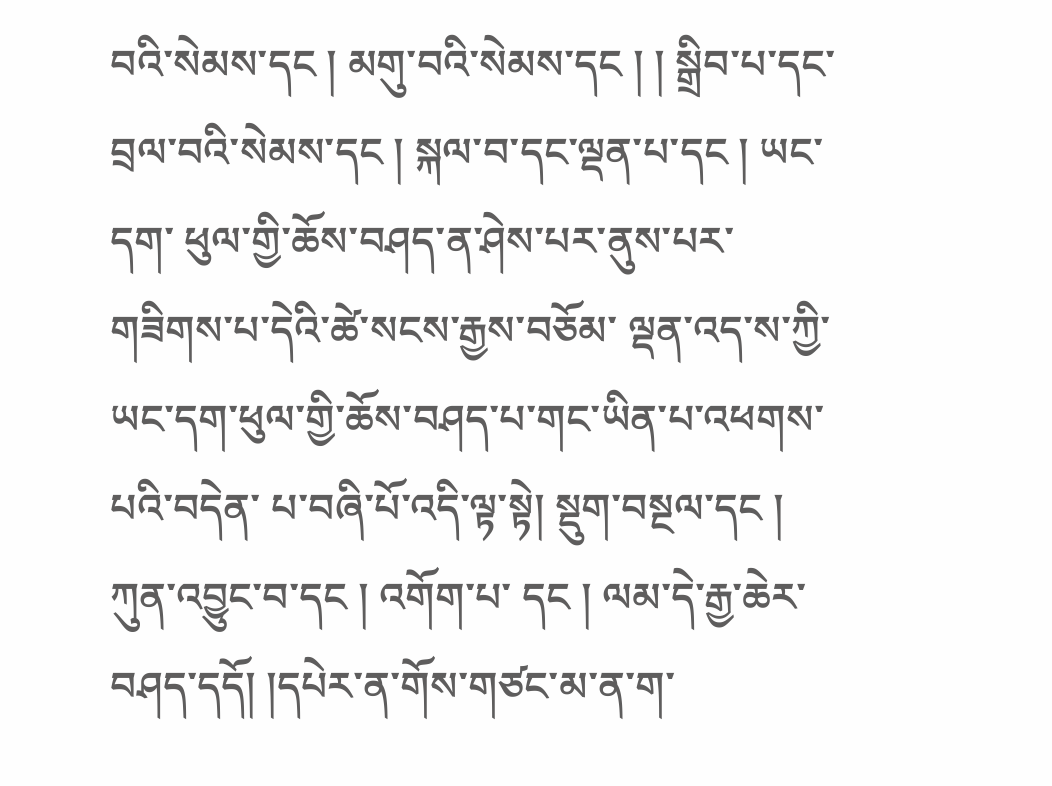བའི་སེམས་དང ། མགུ་བའི་སེམས་དང ། ། སྒྲིབ་པ་དང་བྲལ་བའི་སེམས་དང ། སྐལ་བ་དང་ལྡན་པ་དང ། ཡང་དག་ ཕུལ་གྱི་ཆོས་བཤད་ན་ཤེས་པར་ནུས་པར་གཟིགས་པ་དེའི་ཚེ་སངས་རྒྱས་བཅོམ་ ལྡན་འད་ས་ཀྱི་ཡང་དག་ཕུལ་གྱི་ཆོས་བཤད་པ་གང་ཡིན་པ་འཕགས་པའི་བདེན་ པ་བཞི་པོ་འདི་ལྟ་སྟེ། སྡུག་བསྔལ་དང ། ཀུན་འབྱུང་བ་དང ། འགོག་པ་ དང ། ལམ་དེ་རྒྱ་ཆེར་བཤད་དདོ། །དཔེར་ན་གོས་གཙང་མ་ན་ག་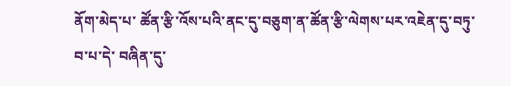ནོག་མེད་པ་ ཚོན་རྩི་འོས་པའི་ནང་དུ་བཅུག་ན་ཚོན་རྩི་ལེགས་པར་འཇེན་དུ་བཏུ་བ་པ་དེ་ བཞིན་དུ་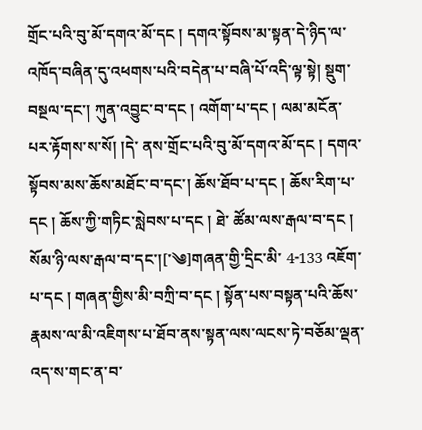གྲོང་པའི་བུ་མོ་དགའ་མོ་དང ། དགའ་སྟོབས་མ་སྟན་དེ་ཉིད་ལ་ འཁོད་བཞིན་དུ་འཕགས་པའི་བདེན་པ་བཞི་པོ་འདི་ལྟ་སྟེ། སྡུག་བསྔལ་དང་། ཀུན་འབྱུང་བ་དང ། འགོག་པ་དང ། ལམ་མངོན་པར་རྟོགས་ས་སོ། །དེ་ ནས་གྲོང་པའི་བུ་མོ་དགའ་མོ་དང ། དགའ་སྟོབས་མས་ཆོས་མཐོང་བ་དང་། ཆོས་ཐོབ་པ་དང ། ཆོས་རིག་པ་དང ། ཆོས་ཀྱི་གཏིང་སླེབས་པ་དང ། ཐེ་ ཚོམ་ལས་རྒལ་བ་དང ། སོམ་ཉི་ལས་རྒལ་བ་དང་།[་༄]གཞན་གྱི་དྲིང་མི་ 4-133 འཇོག་པ་དང ། གཞན་གྱིས་མི་བཀྲི་བ་དང ། སྟོན་པས་བསྟན་པའི་ཆོས་ རྣམས་ལ་མི་འཇིགས་པ་ཐོབ་ནས་སྟན་ལས་ལངས་ཏེ་བཅོམ་ལྡན་འད་ས་གང་ན་བ་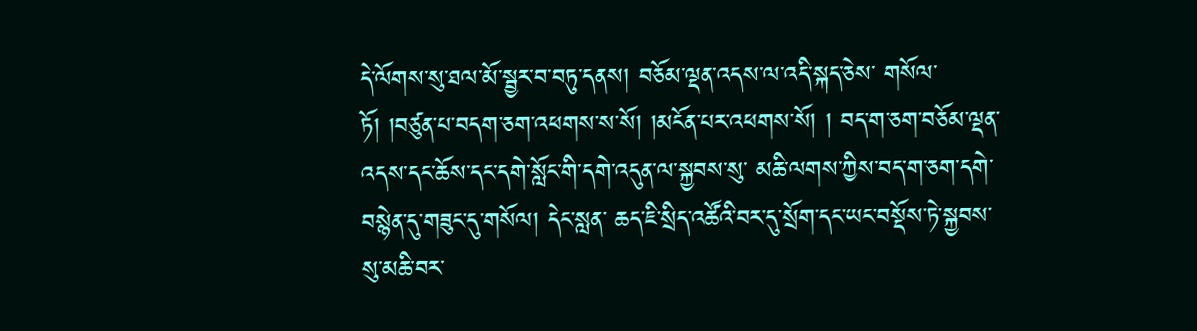དེ་ལོགས་སུ་ཐལ་མོ་སྦྱར་བ་བཏུ་དནས། བཅོམ་ལྡན་འདས་ལ་འདི་སྐད་ཅེས་ གསོལ་ཏོ། །བཙུན་པ་བདག་ཅག་འཕགས་ས་སོ། །མངོན་པར་འཕགས་སོ། ། བད་ག་ཅག་བཅོམ་ལྡན་འདས་དང་ཆོས་དང་དགེ་སློང་གི་དགེ་འདུན་ལ་སྐྱབས་སུ་ མཆི་ལགས་ཀྱིས་བད་ག་ཅག་དགེ་བསྙེན་དུ་གཟུང་དུ་གསོལ། དེང་སླན་ ཆད་ཇི་སྲིད་འཚོའི་བར་དུ་སྲོག་དང་ཡང་བསྡོས་ཏེ་སྐྱབས་སུ་མཆི་བར་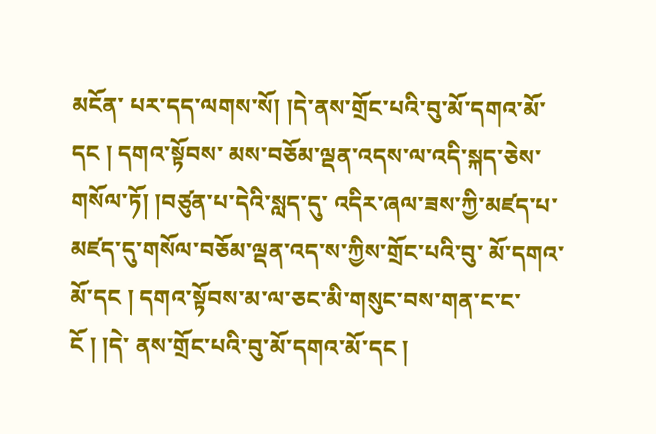མངོན་ པར་དད་ལགས་སོ། །དེ་ནས་གྲོང་པའི་བུ་མོ་དགའ་མོ་དང ། དགའ་སྟོབས་ མས་བཅོམ་ལྡན་འདས་ལ་འདི་སྐད་ཅེས་གསོལ་ཏོ། །བཙུན་པ་དེའི་སླད་དུ་ འདིར་ཞལ་ཟས་ཀྱི་མཛད་པ་མཛད་དུ་གསོལ་བཅོམ་ལྡན་འད་ས་ཀྱིས་གྲོང་པའི་བུ་ མོ་དགའ་མོ་དང ། དགའ་སྟོབས་མ་ལ་ཅང་མི་གསུང་བས་གན་ང་ང་ངོ ། །དེ་ ནས་གྲོང་པའི་བུ་མོ་དགའ་མོ་དང །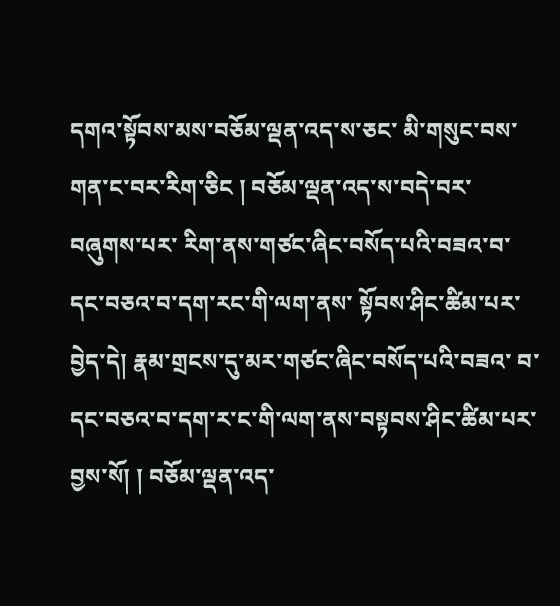དགའ་སྟོབས་མས་བཅོམ་ལྡན་འད་ས་ཅང་ མི་གསུང་བས་གན་ང་བར་རིག་ཅིང ། བཅོམ་ལྡན་འད་ས་བདེ་བར་བཞུགས་པར་ རིག་ནས་གཙང་ཞིང་བསོད་པའི་བཟའ་བ་དང་བཅའ་བ་དག་རང་གི་ལག་ནས་ སྟོབས་ཤིང་ཚིམ་པར་བྱེད་དེ། རྣམ་གྲངས་དུ་མར་གཙང་ཞིང་བསོད་པའི་བཟའ་ བ་དང་བཅའ་བ་དག་ར་ང་གི་ལག་ནས་བསྟབས་ཤིང་ཚིམ་པར་བྱས་སོ། ། བཅོམ་ལྡན་འད་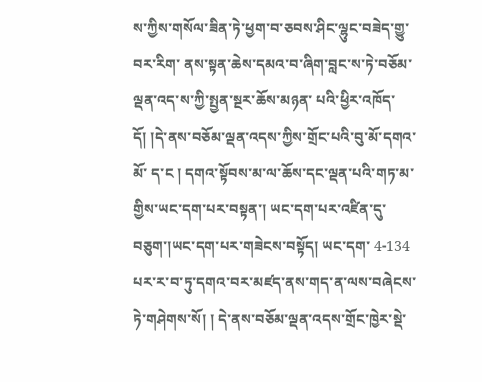ས་ཀྱིས་གསོལ་ཟིན་ཏེ་ཕྱག་བ་ཅབས་ཤིང་ལྷུང་བཟེད་གྱུ་བར་རིག་ ནས་སྟན་ཆེས་དམའ་བ་ཞིག་བླང་ས་ཏེ་བཅོམ་ལྡན་འད་ས་ཀྱི་སྤྱན་སྔར་ཆོས་མཉན་ པའི་ཕྱིར་འཁོད་དོ། །དེ་ནས་བཅོམ་ལྡན་འདས་ཀྱིས་གྲོང་པའི་བུ་མོ་དགའ་མོ་ ད་ང ། དགའ་སྟོབས་མ་ལ་ཆོས་དང་ལྡན་པའི་གཏ་མ་གྱིས་ཡང་དག་པར་བསྟན་། ཡང་དག་པར་འཛིན་དུ་བཅུག་།ཡང་དག་པར་གཟེངས་བསྟོད། ཡང་དག་ 4-134 པར་ར་བ་ཏུ་དགའ་བར་མཛད་ནས་གད་ན་ལས་བཞེངས་ཏེ་གཤེགས་སོ། ། དེ་ནས་བཅོམ་ལྡན་འདས་གྲོང་ཁྱེར་སྡེ་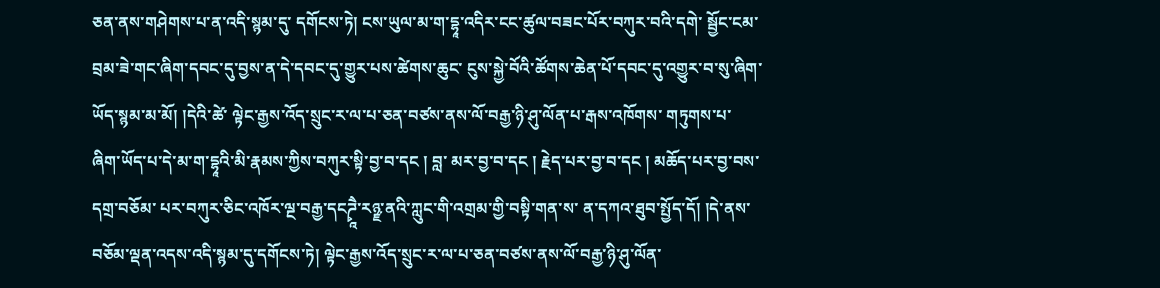ཅན་ནས་གཤེགས་པ་ན་འདི་སྙམ་དུ་ དགོངས་ཏེ། ངས་ཡུལ་མ་ག་དྷཱ་འདིར་ངང་ཚུལ་བཟང་པོར་བཀུར་བའི་དགེ་ སྦྱོང་ངམ་བྲམ་ཟེ་གང་ཞིག་དབང་དུ་བྱས་ན་དེ་དབང་དུ་གྱུར་པས་ཚེགས་ཆུང་ ངུས་སྐྱེ་བོའི་ཚོགས་ཆེན་པོ་དབང་དུ་འགྱུར་བ་སུ་ཞིག་ཡོད་སྙམ་མ་མོ། །དེའི་ཚེ་ ལྟེང་རྒྱས་འོད་སྲུང་ར་ལ་པ་ཅན་བཙས་ནས་ལོ་བརྒྱ་ཉི་ཤུ་ལོན་པ་རྒས་འཁོགས་ གཏུགས་པ་ཞིག་ཡོད་པ་དེ་མ་ག་དྷཱའི་མི་རྣམས་ཀྱིས་བཀུར་སྟི་བྱ་བ་དང ། བླ་ མར་བྱ་བ་དང ། རྗེད་པར་བྱ་བ་དང ། མཆོད་པར་བྱ་བས་དགྲ་བཅོམ་ པར་བཀུར་ཅིང་འཁོར་ལྔ་བརྒྱ་དངཌྭཱཻ་རཉྫ་ནའི་ཀླུང་གི་འགྲམ་གྱི་བསྟི་གན་ས་ ན་དཀའ་ཐུབ་སྤྱོད་དོ། །དེ་ནས་བཅོམ་ལྡན་འདས་འདི་སྙམ་དུ་དགོངས་ཏེ། ལྟེང་རྒྱས་འོད་སྲུང་ར་ལ་པ་ཅན་བཙས་ནས་ལོ་བརྒྱ་ཉི་ཤུ་ལོན་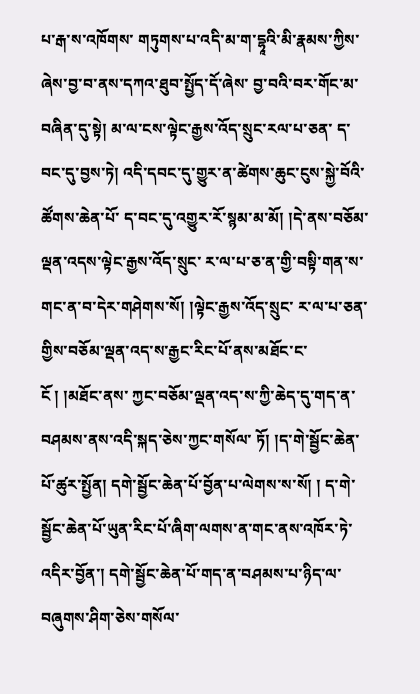པ་རྒ་ས་འཁོགས་ གཏུགས་པ་འདི་མ་ག་དྷཱའི་མི་རྣམས་ཀྱིས་ཞེས་བྱ་བ་ནས་དཀའ་ཐུབ་སྤྱོད་དོ་ཞེས་ བྱ་བའི་བར་གོང་མ་བཞིན་དུ་སྟེ། མ་ལ་ངས་ལྟེང་རྒྱས་འོད་སྲུང་རལ་པ་ཅན་ ད་བང་དུ་བྱས་ཏེ། འདི་དབང་དུ་གྱུར་ན་ཚེགས་ཆུང་ངུས་སྐྱེ་བོའི་ཚོགས་ཆེན་པོ་ ད་བང་དུ་འགྱུར་རོ་སྙམ་མ་མོ། །དེ་ནས་བཅོམ་ལྡན་འདས་ལྟེང་རྒྱས་འོད་སྲུང་ ར་ལ་པ་ཅ་ན་གྱི་བསྟི་གན་ས་གང་ན་བ་དེར་གཤེགས་སོ། །ལྟེང་རྒྱས་འོད་སྲུང་ ར་ལ་པ་ཅན་གྱིས་བཅོམ་ལྡན་འད་ས་རྒྱང་རིང་པོ་ནས་མཐོང་ང་ངོ ། །མཐོང་ནས་ ཀྱང་བཅོམ་ལྡན་འད་ས་ཀྱི་ཆེད་དུ་གད་ན་བཤམས་ནས་འདི་སྐད་ཅེས་ཀྱང་གསོལ་ ཏོ། །ད་གེ་སྦྱོང་ཆེན་པོ་ཚུར་སྤྱོན། དགེ་སྦྱོང་ཆེན་པོ་བྱོན་པ་ལེགས་ས་སོ། ། ད་གེ་སྦྱོང་ཆེན་པོ་ཡུན་རིང་པོ་ཞིག་ལགས་ན་གང་ནས་འཁོར་ཏེ་འདིར་བྱོན་། དགེ་སྦྱོང་ཆེན་པོ་གད་ན་བཤམས་པ་ཉིད་ལ་བཞུགས་ཤིག་ཅེས་གསོལ་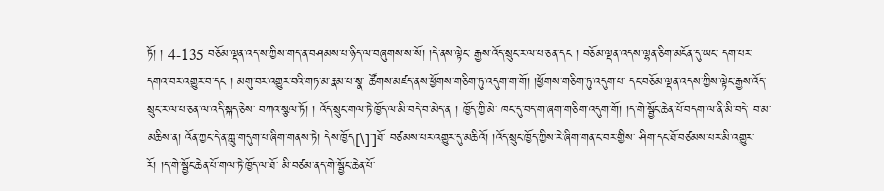ཏོ། ། 4-135 བཅོམ་ལྡན་འད་ས་ཀྱིས་གད་ན་བཤམས་པ་ཉིད་ལ་བཞུགས་ས་སོ། །དེ་ནས་ལྟེང་ རྒྱས་འོད་སྲུང་ར་ལ་པ་ཅན་དང ། བཅོམ་ལྡན་འདས་ལྷན་ཅིག་མངོན་དུ་ཡང་ དག་པར་དགའ་བར་འགྱུར་བ་དང ། མགུ་བར་འགྱུར་བའི་གཏ་མ་རྣམ་པ་སྣ་ ཚོགས་མཛད་ནས་ཕྱོགས་གཅིག་ཏུ་འདུག་ག་གོ། །ཕྱོགས་གཅིག་ཏུ་འདུག་པ་ དང་བཅོམ་ལྡན་འདས་ཀྱིས་ལྟེང་རྒྱས་འོད་སྲུང་ར་ལ་པ་ཅན་ལ་འདི་སྐད་ཅེས་ བཀའ་སྩལ་ཏོ། ། འོད་སྲུང་གལ་ཏེ་ཁྱོད་ལ་མི་བདེ་བ་མེད་ན ། ཁྱོད་ཀྱི་མེ་ ཁང་དུ་བད་ག་ཞག་གཅིག་འདུག་གོ། །ད་གེ་སྦྱོང་ཆེན་པོ་བདག་ལ་ནི་མི་བདེ་ བ་མ་མཆིས་ན། འོན་ཀྱང་དེ་ན་ཀླུ་གདུག་པ་ཞིག་གནས་ཏེ། དེས་ཁྱོད[\]་]ཐོ་ བཙམས་པར་འགྱུར་དུ་མཆིའོ། །འོད་སྲུང་ཁྱོད་ཀྱིས་རེ་ཞིག་གན་ང་བར་གྱིས་ ཤིག་དང་ཐོ་བཙམས་པར་མི་འགྱུར་རོ། །ད་གེ་སྦྱོང་ཆེན་པོ་གལ་ཏེ་ཁྱོད་ལ་ཐོ་ མི་བཙམ་ནད་གེ་སྦྱོང་ཆེན་པོ་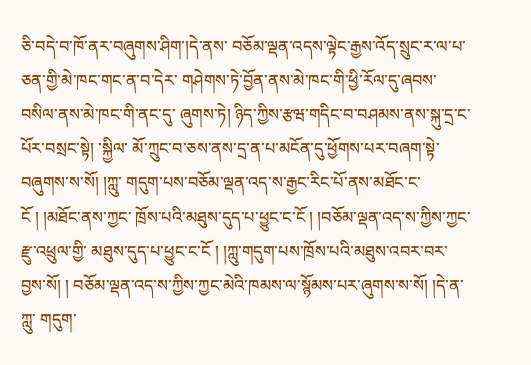ཅི་བདེ་བ་ཁོ་ནར་བཞུགས་ཤིག་།དེ་ནས་ བཅོམ་ལྡན་འདས་ལྟེང་རྒྱས་འོད་སྲུང་ར་ལ་པ་ཅན་གྱི་མེ་ཁང་གང་ན་བ་དེར་ གཤེགས་ཏེ་བྱོན་ནས་མེ་ཁང་གི་ཕྱི་རོལ་དུ་ཞབས་བསིལ་ནས་མེ་ཁང་གི་ནང་དུ་ ཞུགས་ཏེ། ཉིད་ཀྱིས་རྩཝ་གདིང་བ་བཤམས་ནས་སྐུ་དྲ་ང་པོར་བསྲང་སྟེ། ་སྐྱིལ་ མོ་ཀྲུང་བ་ཅས་ནས་དྲ་ན་པ་མངོན་དུ་ཕྱོགས་པར་བཞག་སྟེ་བཞུགས་ས་སོ། །ཀླུ་ གདུག་པས་བཅོམ་ལྡན་འད་ས་རྒྱང་རིང་པོ་ནས་མཐོང་ང་ངོ ། །མཐོང་ནས་ཀྱང་ ཁྲོས་པའི་མཐུས་དུད་པ་ཕྱུང་ང་ངོ ། །བཅོམ་ལྡན་འད་ས་ཀྱིས་ཀྱང་རྫུ་འཕྲུལ་གྱི་ མཐུས་དུད་པ་ཕྱུང་ང་ངོ ། །ཀླུ་གདུག་པས་ཁྲོས་པའི་མཐུས་འབར་བར་བྱས་སོ། ། བཅོམ་ལྡན་འད་ས་ཀྱིས་ཀྱང་མེའི་ཁམས་ལ་སྙོམས་པར་ཞུགས་ས་སོ། །དེ་ན་ཀླུ་ གདུག་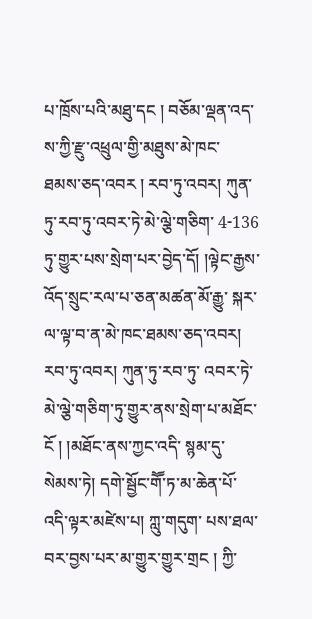པ་ཁྲོས་པའི་མཐུ་དང ། བཅོམ་ལྡན་འད་ས་ཀྱི་རྫུ་འཕྲུལ་གྱི་མཐུས་མེ་ཁང་ ཐམས་ཅད་འབར ། རབ་ཏུ་འབར། ཀུན་ཏུ་རབ་ཏུ་འབར་ཏེ་མེ་ལྕེ་གཅིག་ 4-136 ཏུ་གྱུར་པས་སྲེག་པར་བྱེད་དོ། །ལྟེང་རྒྱས་འོད་སྲུང་རལ་པ་ཅན་མཚན་མོ་རྒྱུ་ སྐར་ལ་ལྟ་བ་ན་མེ་ཁང་ཐམས་ཅད་འབར། རབ་ཏུ་འབར། ཀུན་ཏུ་རབ་ཏུ་ འབར་ཏེ་མེ་ལྕེ་གཅིག་ཏུ་གྱུར་ནས་སྲེག་པ་མཐོང་ངོ ། །མཐོང་ནས་ཀྱང་འདི་ སྙམ་དུ་སེམས་ཏེ། དགེ་སྦྱོང་གཽ་ཏ་མ་ཆེན་པོ་འདི་ལྟར་མཛེས་པ། ཀླུ་གདུག་ པས་ཐལ་བར་བྱས་པར་མ་གྱུར་གྱུར་གྲང ། ཀྱི་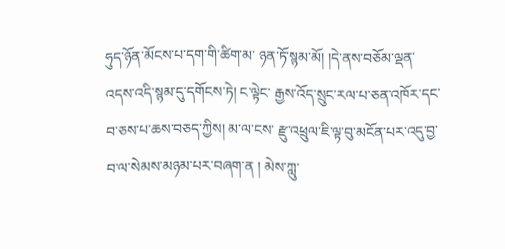ཧུད་ཉོན་མོངས་པ་དག་གི་ཚིག་མ་ ཉན་ཏོ་སྙམ་མོ། །དེ་ནས་བཅོམ་ལྡན་འདས་འདི་སྙམ་དུ་དགོངས་ཏེ། ང་ལྟེང་ རྒྱས་འོད་སྲུང་རལ་པ་ཅན་འཁོར་དང་བ་ཅས་པ་ཆས་བཅད་ཀྱིས། མ་ལ་ངས་ རྫུ་འཕྲུལ་ཇི་ལྟ་བུ་མངོན་པར་འདུ་བྱ་བ་ལ་སེམས་མཉམ་པར་བཞག་ན ། མེས་ཀླུ་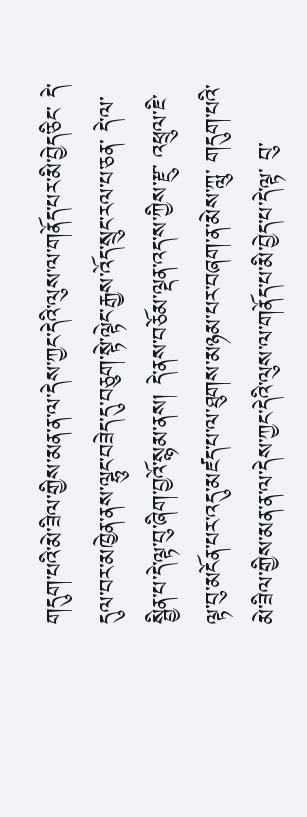གདུག་པའི་མེ་ཟིལ་གྱིས་མན་ན་ལ་དེས་ཀྱང་དེའི་ལུས་ལ་གནོད་པར་མི་བྱེད་ཅིང་ དེ་དུལ་བར་མཁྱེན་ནས་ལྷུང་བཟེད་དུ་བཅུག་སྟེ་ལྟེང་རྒྱས་འོད་སྲུང་རལ་པ་ཅན་ དེ་ལ་སྦྱིན་པ་དེ་ལྟ་བུ་ཞིག་བྱའོ་སྙམ་ནས། དེ་ནས་བཅོམ་ལྡན་འད་ས་ཀྱིས་རྫུ་ འཕྲུལ་ཇི་ལྟ་བུ་མངོན་པར་འདུ་མཛད་པ་ལ་ཐུགས་མཉམ་པར་བཞག་ན་མེས་ཀླུ་ གདུག་པའི་མེ་ཟིལ་གྱིས་མན་ན་ལ་དེས་ཀྱང་དེའི་ལུས་ལ་གནོད་པ་མི་བྱེད་པ་དེ་ལྟ་ བུ་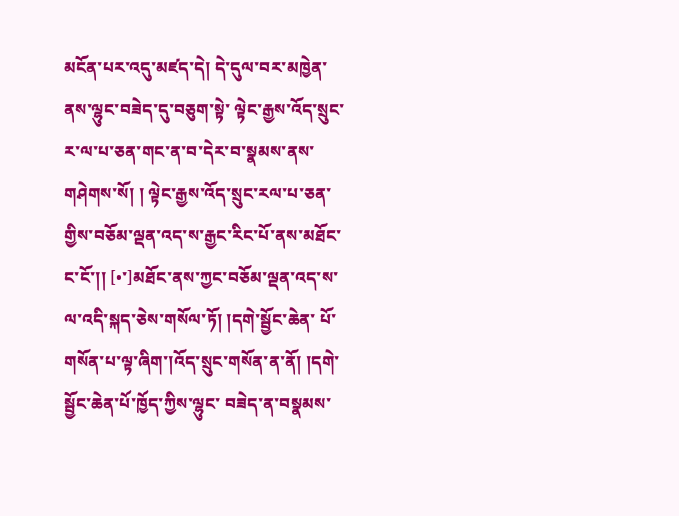མངོན་པར་འདུ་མཛད་དེ། དེ་དུལ་བར་མཁྱེན་ནས་ལྷུང་བཟེད་དུ་བཅུག་སྟེ་ ལྟེང་རྒྱས་འོད་སྲུང་ར་ལ་པ་ཅན་གང་ན་བ་དེར་བ་སྣམས་ནས་གཤེགས་སོ། ། ལྟེང་རྒྱས་འོད་སྲུང་རལ་པ་ཅན་གྱིས་བཅོམ་ལྡན་འད་ས་རྒྱང་རིང་པོ་ནས་མཐོང་ང་ངོ་།། [•་]མཐོང་ནས་ཀྱང་བཅོམ་ལྡན་འད་ས་ལ་འདི་སྐད་ཅེས་གསོལ་ཏོ། །དགེ་སྦྱོང་ཆེན་ པོ་གསོན་པ་ལྟ་ཞིག་།འོད་སྲུང་གསོན་ན་ནོ། །དགེ་སྦྱོང་ཆེན་པོ་ཁྱོད་ཀྱིས་ལྷུང་ བཟེད་ན་བསྣམས་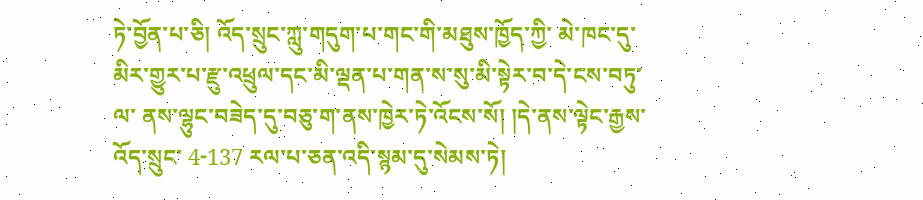ཏེ་བྱོན་པ་ཅི། འོད་སྲུང་ཀླུ་གདུག་པ་གང་གི་མཐུས་ཁྱོད་ཀྱི་ མེ་ཁང་དུ་མིར་གྱུར་པ་རྫུ་འཕྲུལ་དང་མི་ལྡན་པ་གན་ས་སུ་མི་སྟེར་བ་དེ་ངས་བཏུ་ལ་ ནས་ལྷུང་བཟེད་དུ་བཅུ་ག་ནས་ཁྱེར་ཏེ་འོངས་སོ། །དེ་ནས་ལྟེང་རྒྱས་འོད་སྲུང་ 4-137 རལ་པ་ཅན་འདི་སྙམ་དུ་སེམས་ཏེ།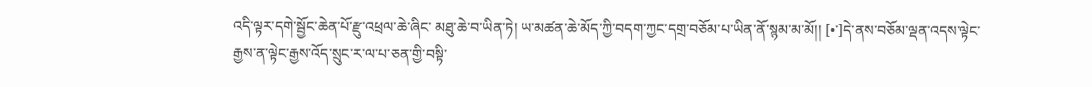འདི་ལྟར་དགེ་སྦྱོང་ཆེན་པོ་རྫུ་འཕྲལ་ཆེ་ཞིང་ མཐུ་ཆེ་བ་ཡིན་ཏེ། ཡ་མཚན་ཆེ་མོད་ཀྱི་བདག་ཀྱང་དགྲ་བཅོམ་པ་ཡིན་ནོ་སྙམ་མ་མོ།། [•་]དེ་ནས་བཅོམ་ལྡན་འདས་ལྟེང་རྒྱས་ན་ལྟེང་རྒྱས་འོད་སྲུང་ར་ལ་པ་ཅན་གྱི་བསྟི་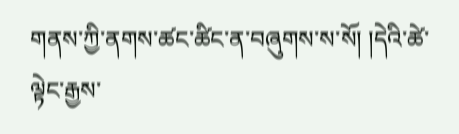གནས་ཀྱི་ནགས་ཚང་ཚིང་ན་བཞུགས་ས་སོ། །དེའི་ཚེ་ལྟེང་རྒྱས་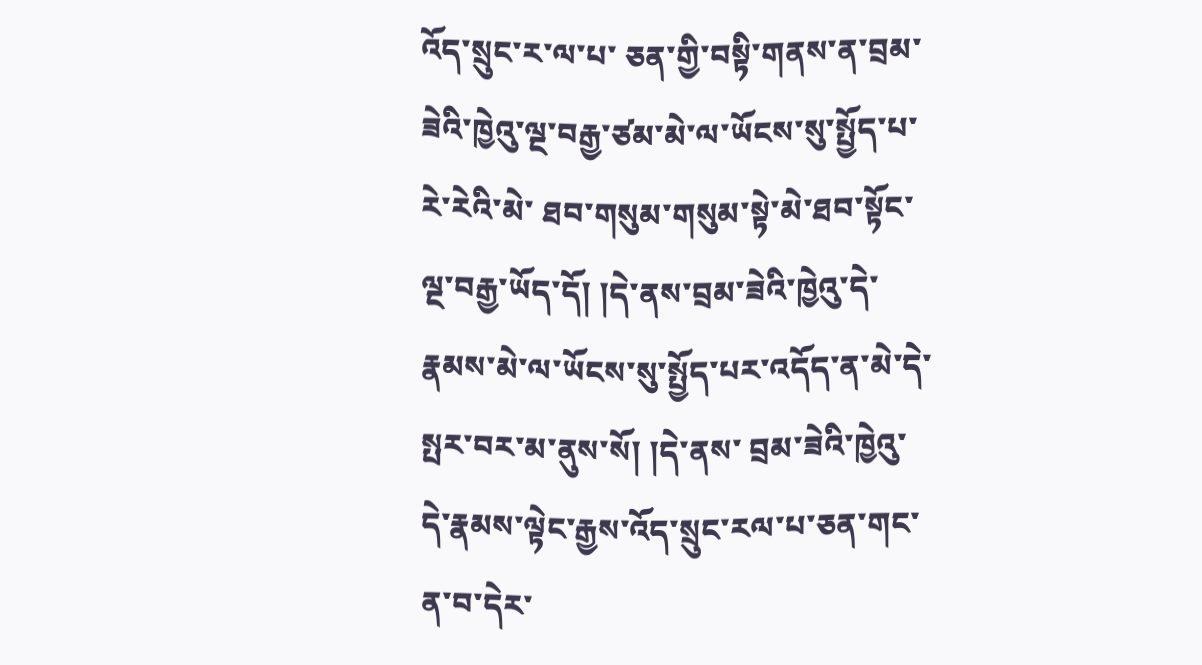འོད་སྲུང་ར་ལ་པ་ ཅན་གྱི་བསྟི་གནས་ན་བྲམ་ཟེའི་ཁྱེའུ་ལྔ་བརྒྱ་ཙམ་མེ་ལ་ཡོངས་སུ་སྤྱོད་པ་རེ་རེའི་མེ་ ཐབ་གསུམ་གསུམ་སྟེ་མེ་ཐབ་སྟོང་ལྔ་བརྒྱ་ཡོད་དོ། །དེ་ནས་བྲམ་ཟེའི་ཁྱེའུ་དེ་ རྣམས་མེ་ལ་ཡོངས་སུ་སྤྱོད་པར་འདོད་ན་མེ་དེ་སྤར་བར་མ་ནུས་སོ། །དེ་ནས་ བྲམ་ཟེའི་ཁྱེའུ་དེ་རྣམས་ལྟེང་རྒྱས་འོད་སྲུང་རལ་པ་ཅན་གང་ན་བ་དེར་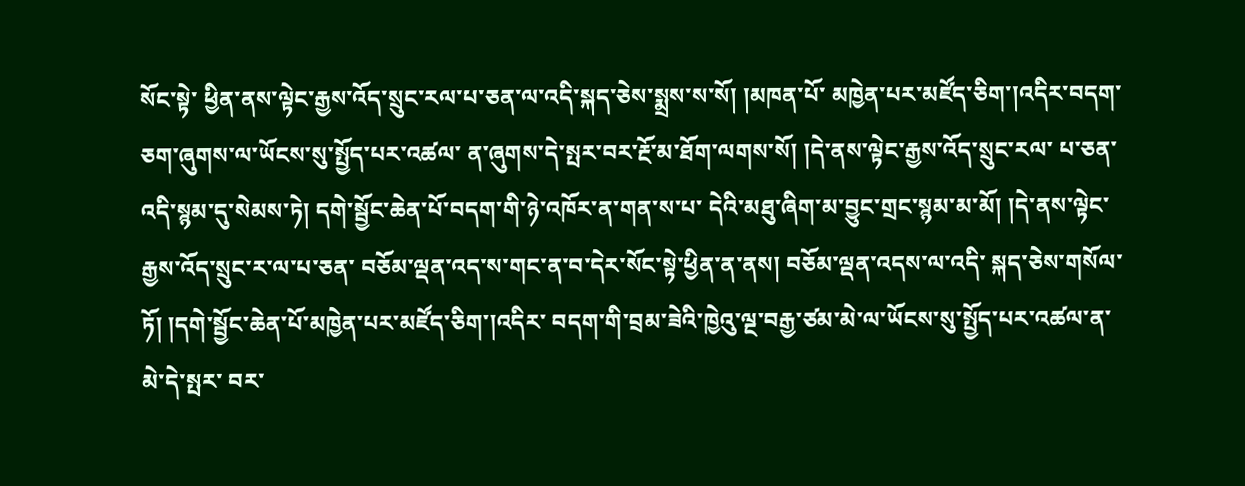སོང་སྟེ་ ཕྱིན་ནས་ལྟེང་རྒྱས་འོད་སྲུང་རལ་པ་ཅན་ལ་འདི་སྐད་ཅེས་སྨྲས་ས་སོ། །མཁན་པོ་ མཁྱེན་པར་མཛོད་ཅིག་།འདིར་བདག་ཅག་ཞུགས་ལ་ཡོངས་སུ་སྤྱོད་པར་འཚལ་ ན་ཞུགས་དེ་སྤར་བར་རྔོ་མ་ཐོག་ལགས་སོ། །དེ་ནས་ལྟེང་རྒྱས་འོད་སྲུང་རལ་ པ་ཅན་འདི་སྙམ་དུ་སེམས་ཏེ། དགེ་སྦྱོང་ཆེན་པོ་བདག་གི་ཉེ་འཁོར་ན་གན་ས་པ་ དེའི་མཐུ་ཞིག་མ་བྱུང་གྲང་སྙམ་མ་མོ། །དེ་ནས་ལྟེང་རྒྱས་འོད་སྲུང་ར་ལ་པ་ཅན་ བཅོམ་ལྡན་འད་ས་གང་ན་བ་དེར་སོང་སྟེ་ཕྱིན་ན་ནས། བཅོམ་ལྡན་འདས་ལ་འདི་ སྐད་ཅེས་གསོལ་ཏོ། །དགེ་སྦྱོང་ཆེན་པོ་མཁྱེན་པར་མཛོད་ཅིག་།འདིར་ བདག་གི་བྲམ་ཟེའི་ཁྱེའུ་ལྔ་བརྒྱ་ཙམ་མེ་ལ་ཡོངས་སུ་སྤྱོད་པར་འཚལ་ན་མེ་དེ་སྤར་ བར་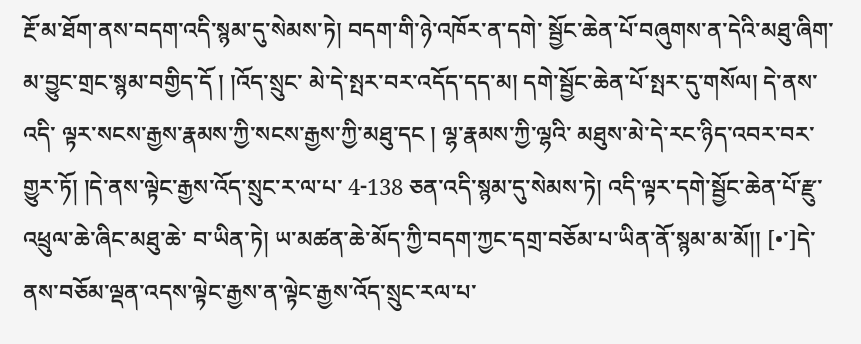རྔོ་མ་ཐོག་ནས་བདག་འདི་སྙམ་དུ་སེམས་ཏེ། བདག་གི་ཉེ་འཁོར་ན་དགེ་ སྦྱོང་ཆེན་པོ་བཞུགས་ན་དེའི་མཐུ་ཞིག་མ་བྱུང་གྲང་སྙམ་བགྱིད་དོ ། །འོད་སྲུང་ མེ་དེ་སྤར་བར་འདོད་དད་མ། དགེ་སྦྱོང་ཆེན་པོ་སྤར་དུ་གསོལ། དེ་ནས་འདི་ ལྟར་སངས་རྒྱས་རྣམས་ཀྱི་སངས་རྒྱས་ཀྱི་མཐུ་དང ། ལྷ་རྣམས་ཀྱི་ལྷའི་ མཐུས་མེ་དེ་རང་ཉིད་འབར་བར་གྱུར་ཏོ། །དེ་ནས་ལྟེང་རྒྱས་འོད་སྲུང་ར་ལ་པ་ 4-138 ཅན་འདི་སྙམ་དུ་སེམས་ཏེ། འདི་ལྟར་དགེ་སྦྱོང་ཆེན་པོ་རྫུ་འཕྲུལ་ཆེ་ཞིང་མཐུ་ཆེ་ བ་ཡིན་ཏེ། ཡ་མཚན་ཆེ་མོད་ཀྱི་བདག་ཀྱང་དགྲ་བཅོམ་པ་ཡིན་ནོ་སྙམ་མ་མོ།། [•་]དེ་ནས་བཅོམ་ལྡན་འདས་ལྟེང་རྒྱས་ན་ལྟེང་རྒྱས་འོད་སྲུང་རལ་པ་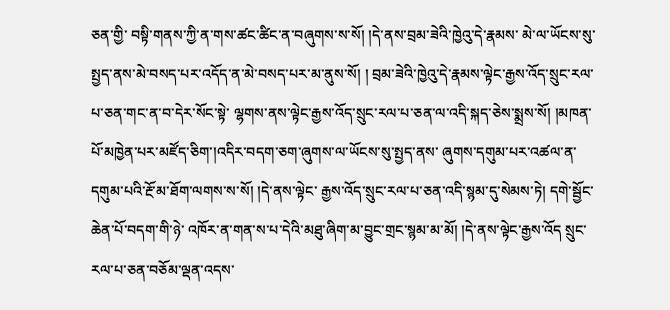ཅན་གྱི་ བསྟི་གནས་ཀྱི་ན་གས་ཚང་ཚིང་ན་བཞུགས་ས་སོ། །དེ་ནས་བྲམ་ཟེའི་ཁྱེའུ་དེ་རྣམས་ མེ་ལ་ཡོངས་སུ་སྤྱད་ནས་མེ་བསད་པར་འདོད་ན་མེ་བསད་པར་མ་ནུས་སོ། ། བྲམ་ཟེའི་ཁྱེའུ་དེ་རྣམས་ལྟེང་རྒྱས་འོད་སྲུང་རལ་པ་ཅན་གང་ན་བ་དེར་སོང་སྟེ་ ལྷགས་ནས་ལྟེང་རྒྱས་འོད་སྲུང་རལ་པ་ཅན་ལ་འདི་སྐད་ཅེས་སྨྲས་སོ། །མཁན་ པོ་མཁྱེན་པར་མཛོད་ཅིག་།འདིར་བདག་ཅག་ཞུགས་ལ་ཡོངས་སུ་སྤྱད་ནས་ ཞུགས་དགུམ་པར་འཚལ་ན་དགུམ་པའི་རྔོ་མ་ཐོག་ལགས་ས་སོ། །དེ་ནས་ལྟེང་ རྒྱས་འོད་སྲུང་རལ་པ་ཅན་འདི་སྙམ་དུ་སེམས་ཏེ། དགེ་སྦྱོང་ཆེན་པོ་བདག་གི་ཉེ་ འཁོར་ན་གན་ས་པ་དེའི་མཐུ་ཞིག་མ་བྱུང་གྲང་སྙམ་མ་མོ། །དེ་ནས་ལྟེང་རྒྱས་འོད སྲུང་རལ་པ་ཅན་བཅོམ་ལྡན་འདས་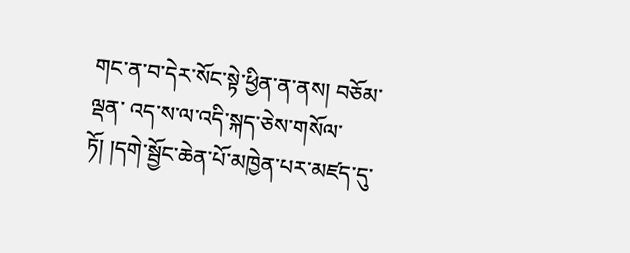གང་ན་བ་དེར་སོང་སྟེ་ཕྱིན་ན་ནས། བཅོམ་ལྡན་ འད་ས་ལ་འདི་སྐད་ཅེས་གསོལ་ཏོ། །དགེ་སྦྱོང་ཆེན་པོ་མཁྱེན་པར་མཛད་དུ་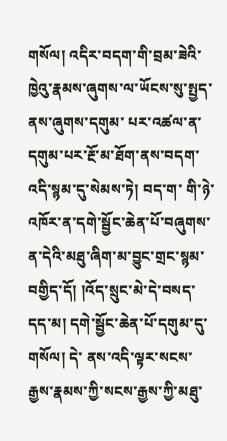གསོལ། འདིར་བདག་གི་བྲམ་ཟེའི་ཁྱེའུ་རྣམས་ཞུགས་ལ་ཡོངས་སུ་སྤྱད་ནས་ཞུགས་དགུམ་ པར་འཚལ་ན་དགུམ་པར་རྔོ་མ་ཐོག་ནས་བདག་འདི་སྙམ་དུ་སེམས་ཏེ། བད་ག་ གི་ཉེ་འཁོར་ན་དགེ་སྦྱོང་ཆེན་པོ་བཞུགས་ན་དེའི་མཐུ་ཞིག་མ་བྱུང་གྲང་སྙམ་ བགྱིད་དོ། །འོད་སྲུང་མེ་དེ་བསད་དད་མ། དགེ་སྦྱོང་ཆེན་པོ་དགུམ་དུ་གསོལ། དེ་ ནས་འདི་ལྟར་སངས་རྒྱས་རྣམས་ཀྱི་སངས་རྒྱས་ཀྱི་མཐུ་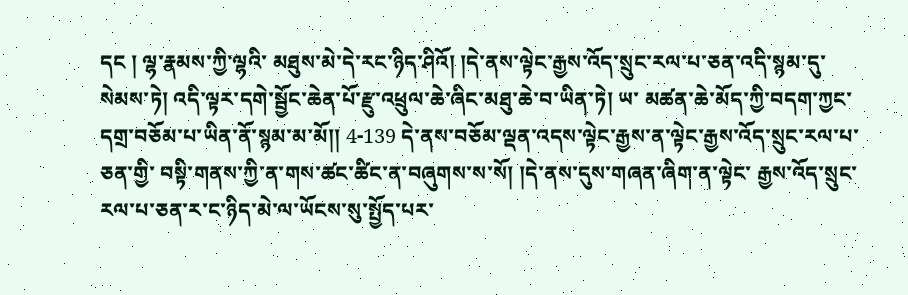དང ། ལྷ་རྣམས་ཀྱི་ལྷའི་ མཐུས་མེ་དེ་རང་ཉིད་ཤིའོ། །དེ་ནས་ལྟེང་རྒྱས་འོད་སྲུང་རལ་པ་ཅན་འདི་སྙམ་དུ་ སེམས་ཏེ། འདི་ལྟར་དགེ་སྦྱོང་ཆེན་པོ་རྫུ་འཕྲུལ་ཆེ་ཞིང་མཐུ་ཆེ་བ་ཡིན་ཏེ། ཡ་ མཚན་ཆེ་མོད་ཀྱི་བདག་ཀྱང་དགྲ་བཅོམ་པ་ཡིན་ནོ་སྙམ་མ་མོ།། 4-139 དེ་ནས་བཅོམ་ལྡན་འདས་ལྟེང་རྒྱས་ན་ལྟེང་རྒྱས་འོད་སྲུང་རལ་པ་ཅན་གྱི་ བསྟི་གནས་ཀྱི་ན་གས་ཚང་ཚིང་ན་བཞུགས་ས་སོ། །དེ་ནས་དུས་གཞན་ཞིག་ན་ལྟེང་ རྒྱས་འོད་སྲུང་རལ་པ་ཅན་ར་ང་ཉིད་མེ་ལ་ཡོངས་སུ་སྤྱོད་པར་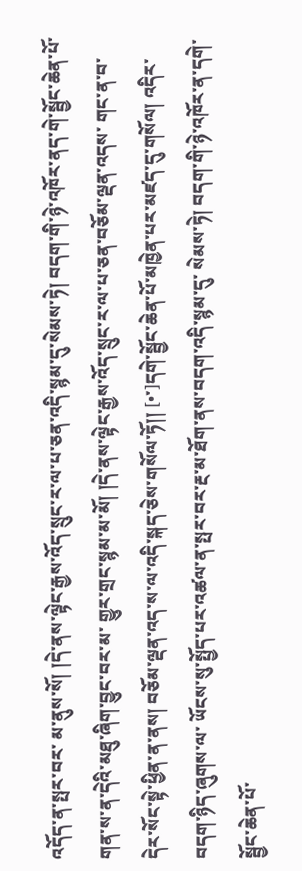འདོད་ན་སྤར་བར་ མ་ནུས་སོ། །དེ་ནས་ལྟེང་རྒྱས་འོད་སྲུང་ར་ལ་པ་ཅན་འདི་སྙམ་དུ་སེམས་ཏེ། བདག་གི་ཉེ་འཁོར་ནད་གེ་སྦྱོང་ཆེན་པོ་གན་ས་ན་དེའི་མཐུ་ཞིག་བྱུང་བར་མ་ གྱུར་གྲང་སྙམ་མ་མོ། །དེ་ནས་ལྟེང་རྒྱས་འོད་སྲུང་ར་ལ་པ་ཅན་བཅོམ་ལྡན་འདས་ གང་ན་བ་དེར་སོང་སྟེ་ཕྱིན་ན་ནས། བཅོམ་ལྡན་འད་ས་ལ་འདི་སྐད་ཅེས་གསོལ་ཏོ།། [•་]དགེ་སྦྱོང་ཆེན་པོ་མཁྱེན་པར་མཛད་དུ་གསོལ། འདིར་བདག་ཉིད་ཞུགས་ལ་ ཡོངས་སུ་སྤྱོད་པར་འཚལ་ན་སྤར་བར་རྔ་མ་ཐོག་ནས་བདག་འདི་སྙམ་དུ་ སེམས་ཏེ། བདག་གི་ཉེ་འཁོར་ན་དགེ་སྦྱོང་ཆེན་པོ་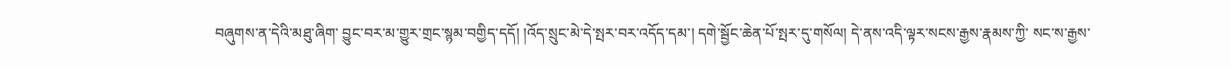བཞུགས་ན་དེའི་མཐུ་ཞིག་ བྱུང་བར་མ་གྱུར་གྲང་སྙམ་བགྱིད་དདོ། །འོད་སྲུང་མེ་དེ་སྤར་བར་འདོད་དམ་། དགེ་སྦྱོང་ཆེན་པོ་སྤར་དུ་གསོལ། དེ་ནས་འདི་ལྟར་སངས་རྒྱས་རྣམས་ཀྱི་ སང་ས་རྒྱས་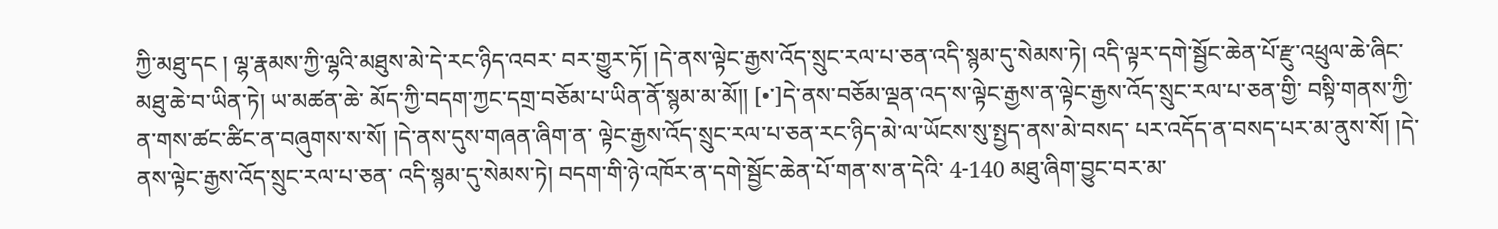ཀྱི་མཐུ་དང ། ལྷ་རྣམས་ཀྱི་ལྷའི་མཐུས་མེ་དེ་རང་ཉིད་འབར་ བར་གྱུར་ཏོ། །དེ་ནས་ལྟེང་རྒྱས་འོད་སྲུང་རལ་པ་ཅན་འདི་སྙམ་དུ་སེམས་ཏེ། འདི་ལྟར་དགེ་སྦྱོང་ཆེན་པོ་རྫུ་འཕྲུལ་ཆེ་ཞིང་མཐུ་ཆེ་བ་ཡིན་ཏེ། ཡ་མཚན་ཆེ་ མོད་ཀྱི་བདག་ཀྱང་དགྲ་བཅོམ་པ་ཡིན་ནོ་སྙམ་མ་མོ།། [•་]དེ་ནས་བཅོམ་ལྡན་འད་ས་ལྟེང་རྒྱས་ན་ལྟེང་རྒྱས་འོད་སྲུང་རལ་པ་ཅན་གྱི་ བསྟི་གནས་ཀྱི་ན་གས་ཚང་ཚིང་ན་བཞུགས་ས་སོ། །དེ་ནས་དུས་གཞན་ཞིག་ན་ ལྟེང་རྒྱས་འོད་སྲུང་རལ་པ་ཅན་རང་ཉིད་མེ་ལ་ཡོངས་སུ་སྤྱད་ནས་མེ་བསད་ པར་འདོད་ན་བསད་པར་མ་ནུས་སོ། །དེ་ནས་ལྟེང་རྒྱས་འོད་སྲུང་རལ་པ་ཅན་ འདི་སྙམ་དུ་སེམས་ཏེ། བདག་གི་ཉེ་འཁོར་ན་དགེ་སྦྱོང་ཆེན་པོ་གན་ས་ན་དེའི་ 4-140 མཐུ་ཞིག་བྱུང་བར་མ་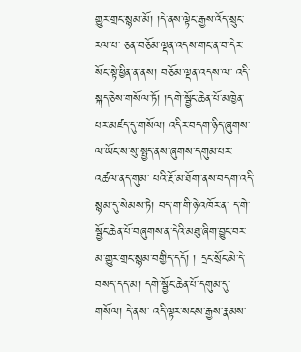གྱུར་གྲང་སྙམ་མོ། །དེ་ནས་ལྟེང་རྒྱས་འོད་སྲུང་རལ་པ་ ཅན་བཅོམ་ལྡན་འདས་གང་ན་བ་དེར་སོང་སྟེ་ཕྱིན་ན་ནས། བཅོམ་ལྡན་འདས་ལ་ འདི་སྐད་ཅེས་གསོལ་ཏོ། །དགེ་སྦྱོང་ཆེན་པོ་མཁྱེན་པར་མཛད་དུ་གསོལ། འདིར་བདག་ཉིད་ཞུགས་ལ་ཡོང་ས་སུ་སྤྱད་ནས་ཞུགས་དགུམ་པར་འཚལ་ནད་གུམ་ པའི་རྔོ་མ་ཐོག་ནས་བདག་འདི་སྙམ་དུ་སེམས་ཏེ། བད་ག་གི་ཉེ་འཁོར་ན་ ད་གེ་སྦྱོང་ཆེན་པོ་བཞུགས་ན་དེའི་མཐུ་ཞིག་བྱུང་བར་མ་གྱུར་གྲང་སྙམ་བགྱིད་དདོ། ། དྲང་སྲོང་མེ་དེ་བསད་དད་མ། དགེ་སྦྱོང་ཆེན་པོ་དགུམ་དུ་གསོལ། དེ་ནས་ འདི་ལྟར་སངས་རྒྱས་རྣམས་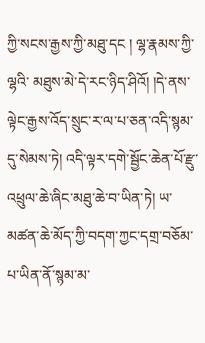ཀྱི་སངས་རྒྱས་ཀྱི་མཐུ་དང ། ལྷ་རྣམས་ཀྱི་ལྷའི་ མཐུས་མེ་དེ་རང་ཉིད་ཤིའོ། །དེ་ནས་ལྟེང་རྒྱས་འོད་སྲུང་ར་ལ་པ་ཅན་འདི་སྙམ་ དུ་སེམས་ཏེ། འདི་ལྟར་དགེ་སྦྱོང་ཆེན་པོ་རྫུ་འཕྲུལ་ཆེ་ཞིང་མཐུ་ཆེ་བ་ཡིན་ཏེ། ཡ་མཚན་ཆེ་མོད་ཀྱི་བདག་ཀྱང་དགྲ་བཅོམ་པ་ཡིན་ནོ་སྙམ་མ་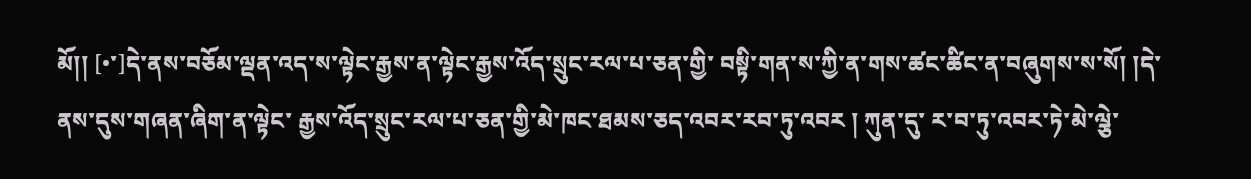མོ།། [•་]དེ་ནས་བཅོམ་ལྡན་འད་ས་ལྟེང་རྒྱས་ན་ལྟེང་རྒྱས་འོད་སྲུང་རལ་པ་ཅན་གྱི་ བསྟི་གན་ས་ཀྱི་ན་གས་ཚང་ཚིང་ན་བཞུགས་ས་སོ། །དེ་ནས་དུས་གཞན་ཞིག་ན་ལྟེང་ རྒྱས་འོད་སྲུང་རལ་པ་ཅན་གྱི་མེ་ཁང་ཐམས་ཅད་འབར་རབ་ཏུ་འབར ། ཀུན་དུ་ ར་བ་ཏུ་འབར་ཏེ་མེ་ལྕེ་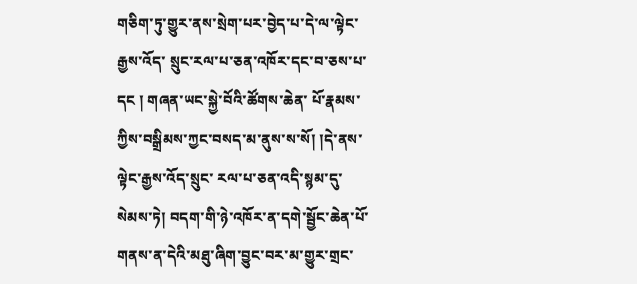གཅིག་ཏུ་གྱུར་ནས་སྲེག་པར་བྱེད་པ་དེ་ལ་ལྟེང་རྒྱས་འོད་ སྲུང་རལ་པ་ཅན་འཁོར་དང་བ་ཅས་པ་དང ། གཞན་ཡང་སྐྱེ་བོའི་ཚོགས་ཆེན་ པོ་རྣམས་ཀྱིས་བསྒྲིམས་ཀྱང་བསད་མ་ནུས་ས་སོ། །དེ་ནས་ལྟེང་རྒྱས་འོད་སྲུང་ རལ་པ་ཅན་འདི་སྙམ་དུ་སེམས་ཏེ། བདག་གི་ཉེ་འཁོར་ན་དགེ་སྦྱོང་ཆེན་པོ་ གནས་ན་དེའི་མཐུ་ཞིག་བྱུང་བར་མ་གྱུར་གྲང་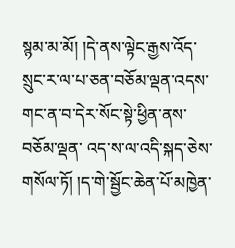སྙམ་མ་མོ། །དེ་ནས་ལྟེང་རྒྱས་འོད་ སྲུང་ར་ལ་པ་ཅན་བཅོམ་ལྡན་འདས་གང་ན་བ་དེར་སོང་སྟེ་ཕྱིན་ནས་བཅོམ་ལྡན་ འད་ས་ལ་འདི་སྐད་ཅེས་གསོལ་ཏོ། །ད་གེ་སྦྱོང་ཆེན་པོ་མཁྱེན་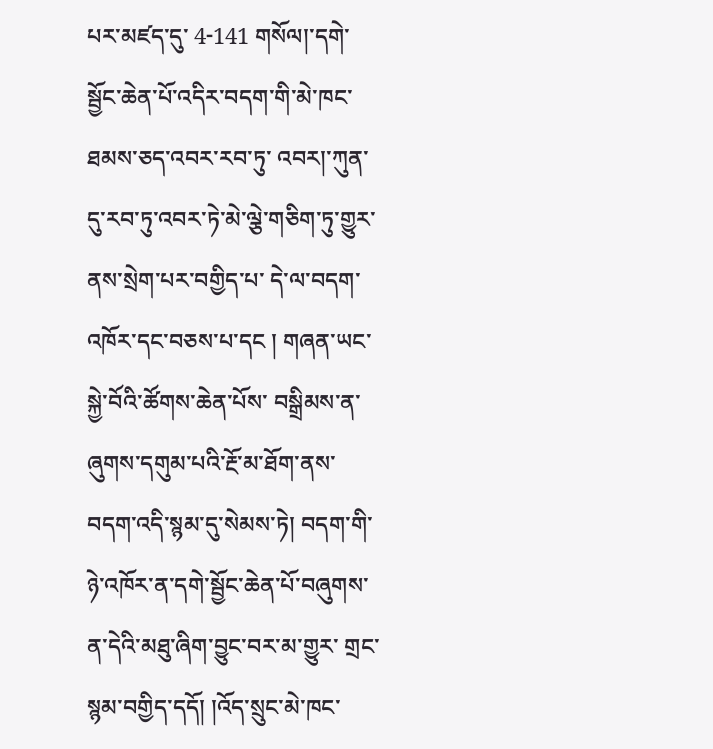པར་མཛད་དུ་ 4-141 གསོལ།་དགེ་སྦྱོང་ཆེན་པོ་འདིར་བདག་གི་མེ་ཁང་ཐམས་ཅད་འབར་རབ་ཏུ་ འབར།་ཀུན་དུ་རབ་ཏུ་འབར་ཏེ་མེ་ལྕེ་གཅིག་ཏུ་གྱུར་ནས་སྲེག་པར་བགྱིད་པ་ དེ་ལ་བདག་འཁོར་དང་བཅས་པ་དང ། གཞན་ཡང་སྐྱེ་བོའི་ཚོགས་ཆེན་པོས་ བསྒྲིམས་ན་ཞུགས་དགུམ་པའི་རྔོ་མ་ཐོག་ནས་བདག་འདི་སྙམ་དུ་སེམས་ཏེ། བདག་གི་ཉེ་འཁོར་ན་དགེ་སྦྱོང་ཆེན་པོ་བཞུགས་ན་དེའི་མཐུ་ཞིག་བྱུང་བར་མ་གྱུར་ གྲང་སྙམ་བགྱིད་དདོ། །འོད་སྲུང་མེ་ཁང་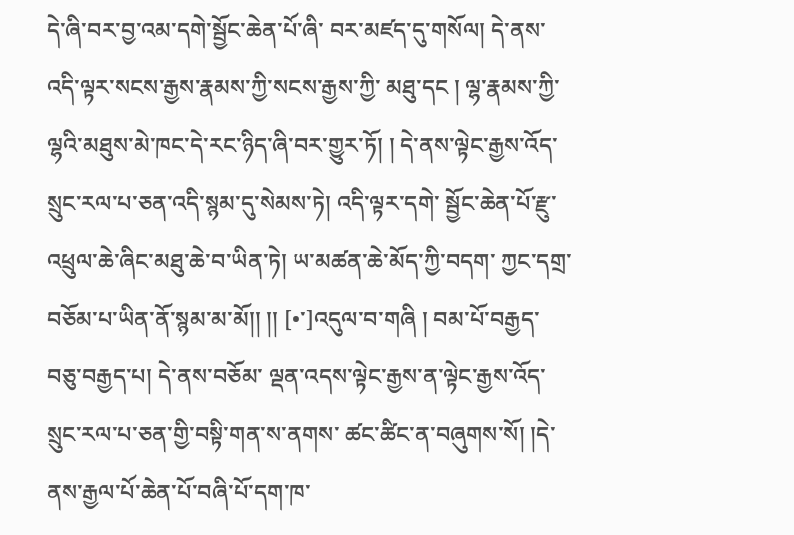དེ་ཞི་བར་བྱ་འམ་དགེ་སྦྱོང་ཆེན་པོ་ཞི་ བར་མཛད་དུ་གསོལ། དེ་ནས་འདི་ལྟར་སངས་རྒྱས་རྣམས་ཀྱི་སངས་རྒྱས་ཀྱི་ མཐུ་དང ། ལྷ་རྣམས་ཀྱི་ལྷའི་མཐུས་མེ་ཁང་དེ་རང་ཉིད་ཞི་བར་གྱུར་ཏོ། ། དེ་ནས་ལྟེང་རྒྱས་འོད་སྲུང་རལ་པ་ཅན་འདི་སྙམ་དུ་སེམས་ཏེ། འདི་ལྟར་དགེ་ སྦྱོང་ཆེན་པོ་རྫུ་འཕྲུལ་ཆེ་ཞིང་མཐུ་ཆེ་བ་ཡིན་ཏེ། ཡ་མཚན་ཆེ་མོད་ཀྱི་བདག་ ཀྱང་དགྲ་བཅོམ་པ་ཡིན་ནོ་སྙམ་མ་མོ།། །། [•་]འདུལ་བ་གཞི ། བམ་པོ་བརྒྱད་བཅུ་བརྒྱད་པ། དེ་ནས་བཅོམ་ ལྡན་འདས་ལྟེང་རྒྱས་ན་ལྟེང་རྒྱས་འོད་སྲུང་རལ་པ་ཅན་གྱི་བསྟི་གན་ས་ནགས་ ཚང་ཚིང་ན་བཞུགས་སོ། །དེ་ནས་རྒྱལ་པོ་ཆེན་པོ་བཞི་པོ་དག་ཁ་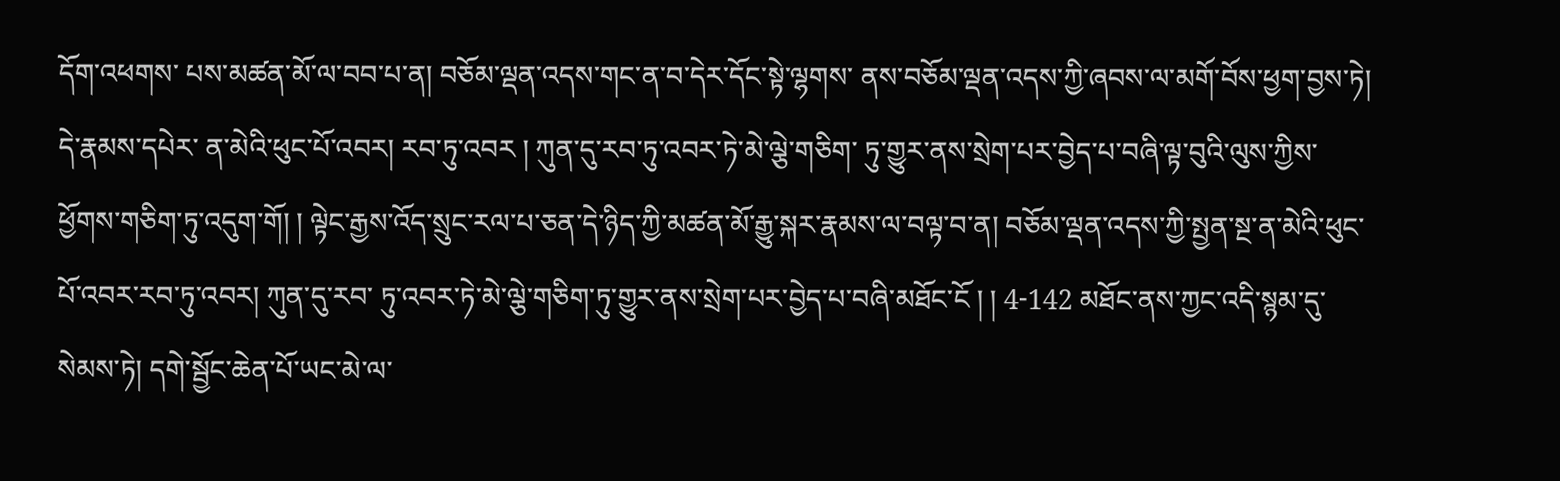དོག་འཕགས་ པས་མཚན་མོ་ལ་བབ་པ་ན། བཅོམ་ལྡན་འདས་གང་ན་བ་དེར་དོང་སྟེ་ལྷགས་ ནས་བཅོམ་ལྡན་འདས་ཀྱི་ཞབས་ལ་མགོ་བོས་ཕྱག་བྱས་ཏེ། དེ་རྣམས་དཔེར་ ན་མེའི་ཕུང་པོ་འབར། རབ་ཏུ་འབར ། ཀུན་དུ་རབ་ཏུ་འབར་ཏེ་མེ་ལྕེ་གཅིག་ ཏུ་གྱུར་ནས་སྲེག་པར་བྱེད་པ་བཞི་ལྟ་བུའི་ལུས་ཀྱིས་ཕྱོགས་གཅིག་ཏུ་འདུག་གོ། ། ལྟེང་རྒྱས་འོད་སྲུང་རལ་པ་ཅན་དེ་ཉིད་ཀྱི་མཚན་མོ་རྒྱུ་སྐར་རྣམས་ལ་བལྟ་བ་ན། བཅོམ་ལྡན་འདས་ཀྱི་སྤྱན་སྔ་ན་མེའི་ཕུང་པོ་འབར་རབ་ཏུ་འབར། ཀུན་དུ་རབ་ ཏུ་འབར་ཏེ་མེ་ལྕེ་གཅིག་ཏུ་གྱུར་ནས་སྲེག་པར་བྱེད་པ་བཞི་མཐོང་ངོ ། ། 4-142 མཐོང་ནས་ཀྱང་འདི་སྙམ་དུ་སེམས་ཏེ། དགེ་སྦྱོང་ཆེན་པོ་ཡང་མེ་ལ་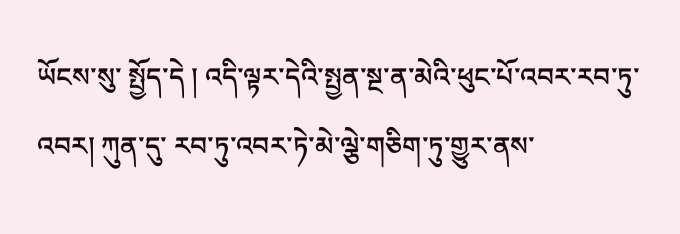ཡོངས་སུ་ སྤྱོད་དེ ། འདི་ལྟར་དེའི་སྤྱན་སྔ་ན་མེའི་ཕུང་པོ་འབར་རབ་ཏུ་འབར། ཀུན་དུ་ རབ་ཏུ་འབར་ཏེ་མེ་ལྕེ་གཅིག་ཏུ་གྱུར་ནས་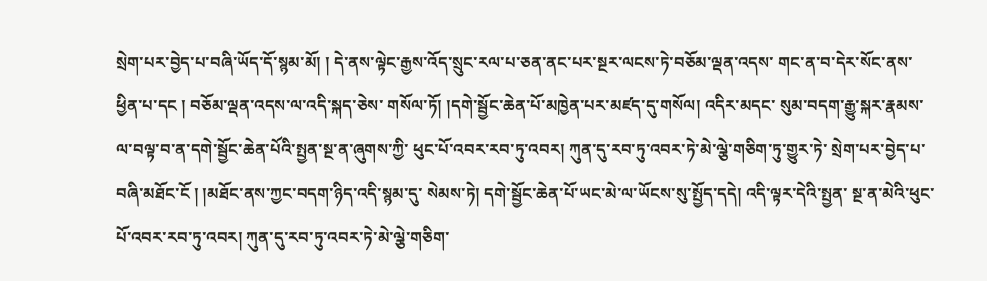སྲེག་པར་བྱེད་པ་བཞི་ཡོད་དོ་སྙམ་མོ། ། དེ་ནས་ལྟེང་རྒྱས་འོད་སྲུང་རལ་པ་ཅན་ནང་པར་སྔར་ལངས་ཏེ་བཅོམ་ལྡན་འདས་ གང་ན་བ་དེར་སོང་ནས་ཕྱིན་པ་དང ། བཅོམ་ལྡན་འདས་ལ་འདི་སྐད་ཅེས་ གསོལ་ཏོ། །དགེ་སྦྱོང་ཆེན་པོ་མཁྱེན་པར་མཛད་དུ་གསོལ། འདིར་མདང་ སུམ་བདག་རྒྱུ་སྐར་རྣམས་ལ་བལྟ་བ་ན་དགེ་སྦྱོང་ཆེན་པོའི་སྤྱན་སྔ་ན་ཞུགས་ཀྱི་ ཕུང་པོ་འབར་རབ་ཏུ་འབར། ཀུན་དུ་རབ་ཏུ་འབར་ཏེ་མེ་ལྕེ་གཅིག་ཏུ་གྱུར་ཏེ་ སྲེག་པར་བྱེད་པ་བཞི་མཐོང་ངོ ། །མཐོང་ནས་ཀྱང་བདག་ཉིད་འདི་སྙམ་དུ་ སེམས་ཏེ། དགེ་སྦྱོང་ཆེན་པོ་ཡང་མེ་ལ་ཡོངས་སུ་སྤྱོད་དདེ། འདི་ལྟར་དེའི་སྤྱན་ སྔ་ན་མེའི་ཕུང་པོ་འབར་རབ་ཏུ་འབར། ཀུན་དུ་རབ་ཏུ་འབར་ཏེ་མེ་ལྕེ་གཅིག་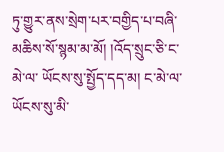ཏུ་གྱུར་ནས་སྲེག་པར་བགྱིད་པ་བཞི་མཆིས་སོ་སྙམ་མ་མོ། །འོད་སྲུང་ཅི་ང་མེ་ལ་ ཡོངས་སུ་སྤྱོད་དད་མ། ང་མེ་ལ་ཡོངས་སུ་མི་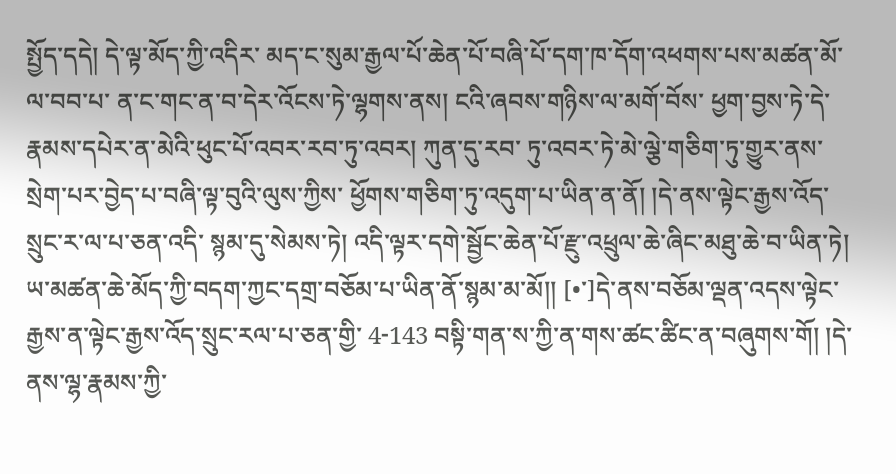སྤྱོད་དདེ། དེ་ལྟ་མོད་ཀྱི་འདིར་ མད་ང་སུམ་རྒྱལ་པོ་ཆེན་པོ་བཞི་པོ་དག་ཁ་དོག་འཕགས་པས་མཚན་མོ་ལ་བབ་པ་ ན་ང་གང་ན་བ་དེར་འོངས་ཏེ་ལྷགས་ནས། ངའི་ཞབས་གཉིས་ལ་མགོ་བོས་ ཕྱག་བྱས་ཏེ་དེ་རྣམས་དཔེར་ན་མེའི་ཕུང་པོ་འབར་རབ་ཏུ་འབར། ཀུན་དུ་རབ་ ཏུ་འབར་ཏེ་མེ་ལྕེ་གཅིག་ཏུ་གྱུར་ནས་སྲེག་པར་བྱེད་པ་བཞི་ལྟ་བུའི་ལུས་ཀྱིས་ ཕྱོགས་གཅིག་ཏུ་འདུག་པ་ཡིན་ན་ནོ། །དེ་ནས་ལྟེང་རྒྱས་འོད་སྲུང་ར་ལ་པ་ཅན་འདི་ སྙམ་དུ་སེམས་ཏེ། འདི་ལྟར་དགེ་སྦྱོང་ཆེན་པོ་རྫུ་འཕྲུལ་ཆེ་ཞིང་མཐུ་ཆེ་བ་ཡིན་ཏེ། ཡ་མཚན་ཆེ་མོད་ཀྱི་བདག་ཀྱང་དགྲ་བཅོམ་པ་ཡིན་ནོ་སྙམ་མ་མོ།། [•་]དེ་ནས་བཅོམ་ལྡན་འདས་ལྟེང་རྒྱས་ན་ལྟེང་རྒྱས་འོད་སྲུང་རལ་པ་ཅན་གྱི་ 4-143 བསྟི་གན་ས་ཀྱི་ན་གས་ཚང་ཚིང་ན་བཞུགས་གོ། །དེ་ནས་ལྷ་རྣམས་ཀྱི་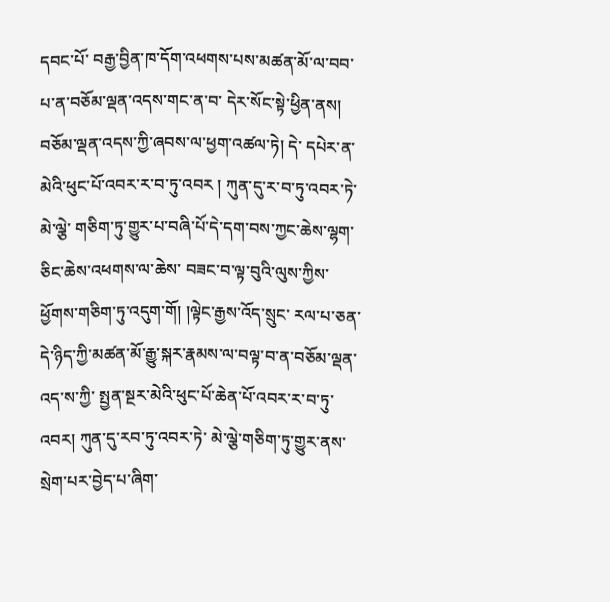དབང་པོ་ བརྒྱ་བྱིན་ཁ་དོག་འཕགས་པས་མཚན་མོ་ལ་བབ་པ་ན་བཅོམ་ལྡན་འདས་གང་ན་བ་ དེར་སོང་སྟེ་ཕྱིན་ནས། བཅོམ་ལྡན་འདས་ཀྱི་ཞབས་ལ་ཕྱག་འཚལ་ཏེ། དེ་ དཔེར་ན་མེའི་ཕུང་པོ་འབར་ར་བ་ཏུ་འབར ། ཀུན་དུ་ར་བ་ཏུ་འབར་ཏེ་མེ་ལྕེ་ གཅིག་ཏུ་གྱུར་པ་བཞི་པོ་དེ་དག་བས་ཀྱང་ཆེས་ལྷག་ཅིང་ཆེས་འཕགས་ལ་ཆེས་ བཟང་བ་ལྟ་བུའི་ལུས་ཀྱིས་ཕྱོགས་གཅིག་ཏུ་འདུག་གོ། །ལྟེང་རྒྱས་འོད་སྲུང་ རལ་པ་ཅན་དེ་ཉིད་ཀྱི་མཚན་མོ་རྒྱུ་སྐར་རྣམས་ལ་བལྟ་བ་ན་བཅོམ་ལྡན་འད་ས་ཀྱི་ སྤྱན་སྔར་མེའི་ཕུང་པོ་ཆེན་པོ་འབར་ར་བ་ཏུ་འབར། ཀུན་དུ་རབ་ཏུ་འབར་ཏེ་ མེ་ལྕེ་གཅིག་ཏུ་གྱུར་ནས་སྲེག་པར་བྱེད་པ་ཞིག་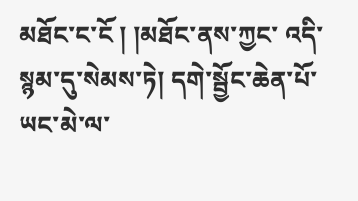མཐོང་ང་ངོ ། །མཐོང་ནས་ཀྱང་ འདི་སྙམ་དུ་སེམས་ཏེ། དགེ་སྦྱོང་ཆེན་པོ་ཡང་མེ་ལ་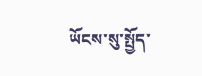ཡོངས་སུ་སྤྱོད་